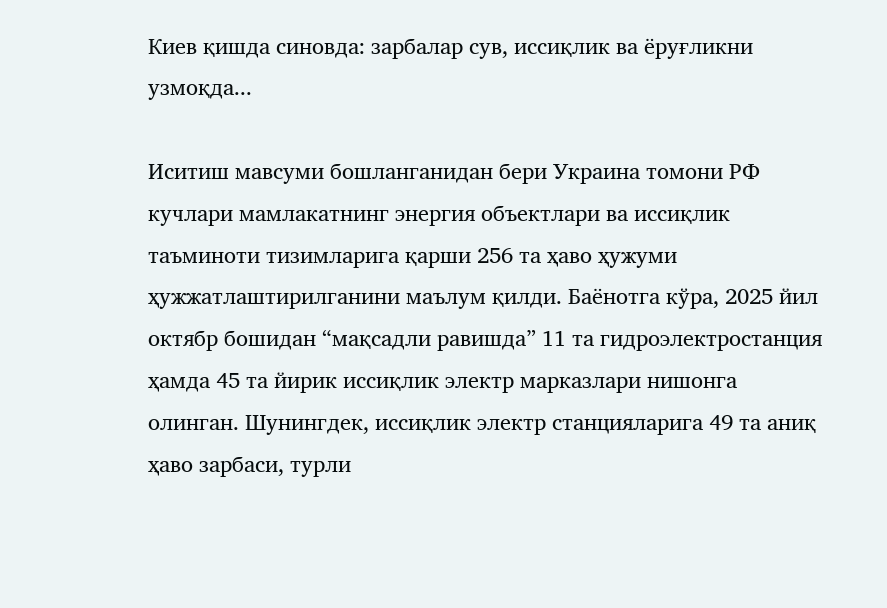Киев қишда синовда: зарбалар сув, иссиқлик ва ёруғликни узмоқда...

Иситиш мавсуми бошланганидан бери Украина томони РФ кучлари мамлакатнинг энергия объектлари ва иссиқлик таъминоти тизимларига қарши 256 та ҳаво ҳужуми ҳужжатлаштирилганини маълум қилди. Баёнотга кўра, 2025 йил октябр бошидан “мақсадли равишда” 11 та гидроэлектростанция ҳамда 45 та йирик иссиқлик электр марказлари нишонга олинган. Шунингдек, иссиқлик электр станцияларига 49 та аниқ ҳаво зарбаси, турли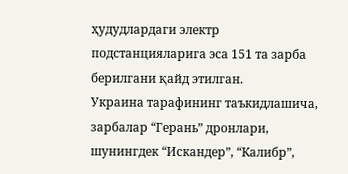ҳудудлардаги электр подстанцияларига эса 151 та зарба берилгани қайд этилган.
Украина тарафининг таъкидлашича, зарбалар “Герань” дронлари, шунингдек “Искандер”, “Калибр”,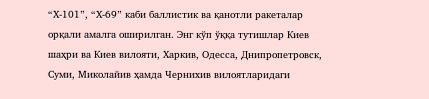“Х-101”, “Х-69” каби баллистик ва қанотли ракеталар орқали амалга оширилган. Энг кўп ўққа тутишлар Киев шаҳри ва Киев вилояти, Харкив, Одесса, Днипропетровск, Суми, Миколайив ҳамда Чернихив вилоятларидаги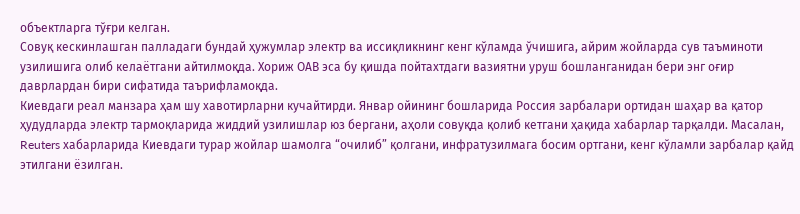объектларга тўғри келган.
Совуқ кескинлашган палладаги бундай ҳужумлар электр ва иссиқликнинг кенг кўламда ўчишига, айрим жойларда сув таъминоти узилишига олиб келаётгани айтилмоқда. Хориж ОАВ эса бу қишда пойтахтдаги вазиятни уруш бошланганидан бери энг оғир даврлардан бири сифатида таърифламоқда.
Киевдаги реал манзара ҳам шу хавотирларни кучайтирди. Январ ойининг бошларида Россия зарбалари ортидан шаҳар ва қатор ҳудудларда электр тармоқларида жиддий узилишлар юз бергани, аҳоли совуқда қолиб кетгани ҳақида хабарлар тарқалди. Масалан, Reuters хабарларида Киевдаги турар жойлар шамолга “очилиб” қолгани, инфратузилмага босим ортгани, кенг кўламли зарбалар қайд этилгани ёзилган.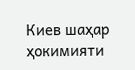Киев шаҳар ҳокимияти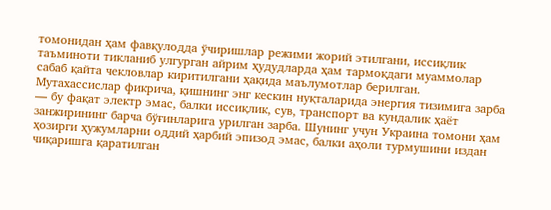томонидан ҳам фавқулодда ўчиришлар режими жорий этилгани, иссиқлик таъминоти тикланиб улгурган айрим ҳудудларда ҳам тармоқдаги муаммолар сабаб қайта чекловлар киритилгани ҳақида маълумотлар берилган.
Мутахассислар фикрича, қишнинг энг кескин нуқталарида энергия тизимига зарба — бу фақат электр эмас, балки иссиқлик, сув, транспорт ва кундалик ҳаёт занжирининг барча бўғинларига урилган зарба. Шунинг учун Украина томони ҳам ҳозирги ҳужумларни оддий ҳарбий эпизод эмас, балки аҳоли турмушини издан чиқаришга қаратилган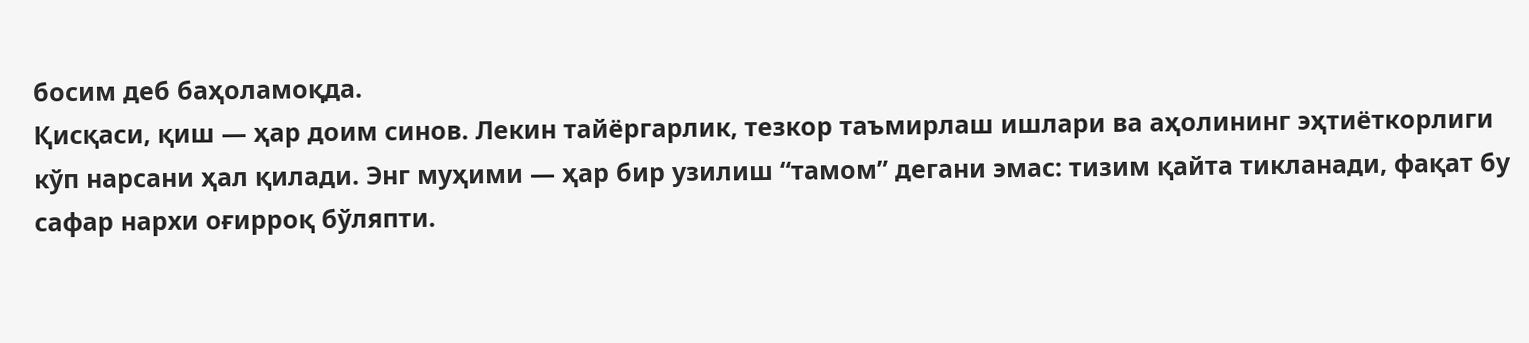босим деб баҳоламоқда.
Қисқаси, қиш — ҳар доим синов. Лекин тайёргарлик, тезкор таъмирлаш ишлари ва аҳолининг эҳтиёткорлиги кўп нарсани ҳал қилади. Энг муҳими — ҳар бир узилиш “тамом” дегани эмас: тизим қайта тикланади, фақат бу сафар нархи оғирроқ бўляпти.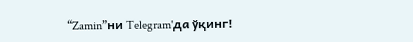“Zamin”ни Telegram'да ўқинг!